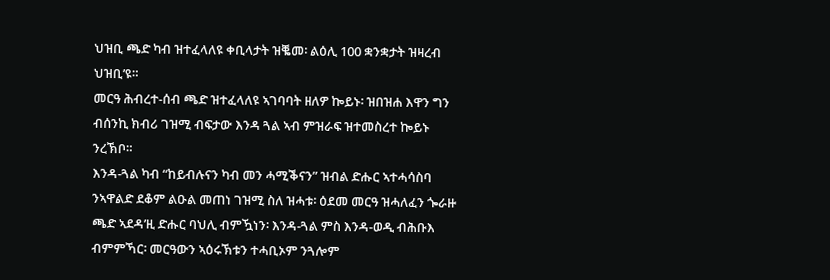ህዝቢ ጫድ ካብ ዝተፈላለዩ ቀቢላታት ዝቘመ፡ ልዕሊ 100 ቋንቋታት ዝዛረብ
ህዝቢ’ዩ።
መርዓ ሕብረተ-ሰብ ጫድ ዝተፈላለዩ ኣገባባት ዘለዎ ኰይኑ፡ ዝበዝሐ እዋን ግን
ብሰንኪ ክብሪ ገዝሚ ብፍታው እንዳ ጓል ኣብ ምዝራፍ ዝተመስረተ ኰይኑ
ንረኽቦ።
እንዳ-ጓል ካብ “ከይብሉናን ካብ መን ሓሚቕናን” ዝብል ድሑር ኣተሓሳስባ
ንኣዋልድ ደቆም ልዑል መጠነ ገዝሚ ስለ ዝሓቱ፡ ዕደመ መርዓ ዝሓለፈን ጐራዙ
ጫድ ኣደዳ’ዚ ድሑር ባህሊ ብምዃነን፡ እንዳ-ጓል ምስ እንዳ-ወዲ ብሕቡእ
ብምምኻር፡ መርዓውን ኣዕሩኽቱን ተሓቢኦም ንጓሎም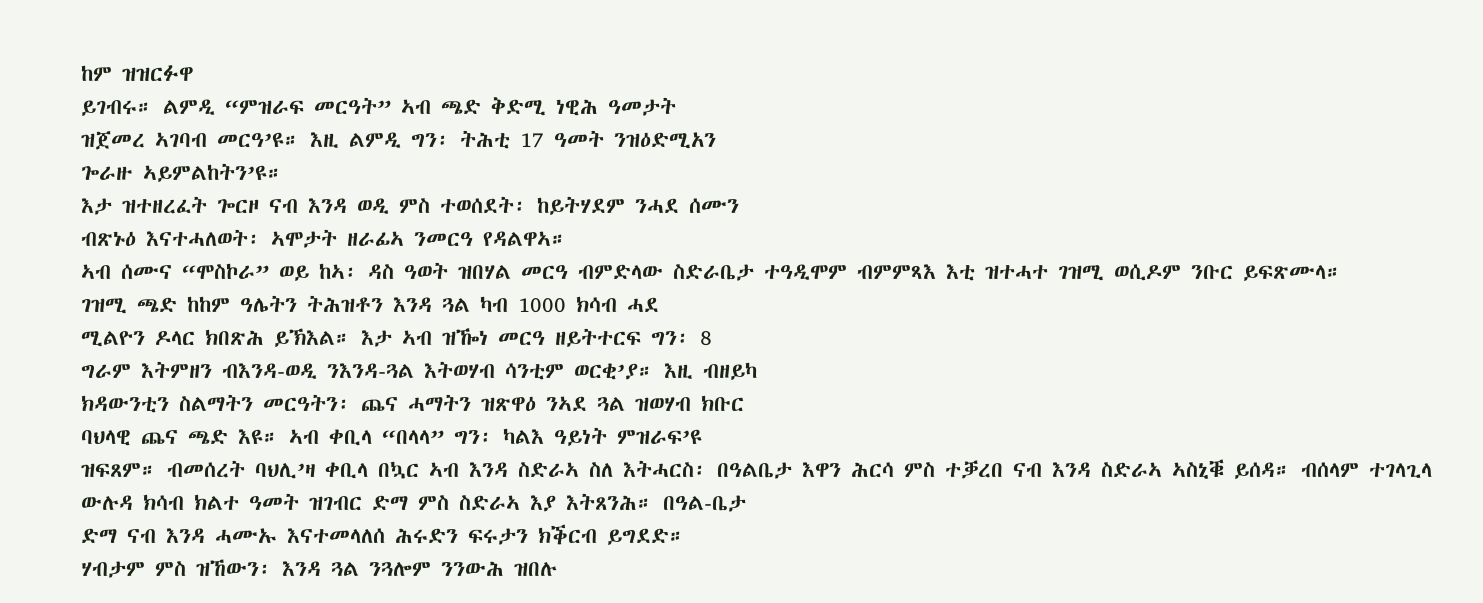ከም ዝዝርፉዋ
ይገብሩ። ልምዲ “ምዝራፍ መርዓት” ኣብ ጫድ ቅድሚ ነዊሕ ዓመታት
ዝጀመረ ኣገባብ መርዓ’ዩ። እዚ ልምዲ ግን፡ ትሕቲ 17 ዓመት ንዝዕድሚአን
ጐራዙ ኣይምልከትን’ዩ።
እታ ዝተዘረፈት ጐርዞ ናብ እንዳ ወዲ ምስ ተወሰደት፡ ከይትሃደም ንሓደ ሰሙን
ብጽኑዕ እናተሓለወት፡ ኣሞታት ዘራፊኣ ንመርዓ የዳልዋኣ።
ኣብ ሰሙና “ሞስኮራ” ወይ ከኣ፡ ዳስ ዓወት ዝበሃል መርዓ ብምድላው ስድራቤታ ተዓዲሞም ብምምጻእ እቲ ዝተሓተ ገዝሚ ወሲዶም ንቡር ይፍጽሙላ።
ገዝሚ ጫድ ከከም ዓሌትን ትሕዝቶን እንዳ ጓል ካብ 1000 ክሳብ ሓደ
ሚልዮን ዶላር ክበጽሕ ይኽእል። እታ ኣብ ዝዀነ መርዓ ዘይትተርፍ ግን፡ 8
ግራም እትምዘን ብእንዳ-ወዲ ንእንዳ-ጓል እትወሃብ ሳንቲም ወርቂ’ያ። እዚ ብዘይካ
ክዳውንቲን ስልማትን መርዓትን፡ ጨና ሓማትን ዝጽዋዕ ንኣደ ጓል ዝወሃብ ክቡር
ባህላዊ ጨና ጫድ እዩ። ኣብ ቀቢላ “በላላ” ግን፡ ካልእ ዓይነት ምዝራፍ’ዩ
ዝፍጸም። ብመሰረት ባህሊ’ዛ ቀቢላ በኳር ኣብ እንዳ ስድራኣ ስለ እትሓርስ፡ በዓልቤታ እዋን ሕርሳ ምስ ተቓረበ ናብ እንዳ ስድራኣ ኣስኒቑ ይሰዳ። ብሰላም ተገላጊላ
ውሉዳ ክሳብ ክልተ ዓመት ዝገብር ድማ ምስ ስድራኣ እያ እትጸንሕ። በዓል-ቤታ
ድማ ናብ እንዳ ሓሙኡ እናተመላለሰ ሕሩድን ፍሩታን ክቕርብ ይግደድ።
ሃብታም ምስ ዝኸውን፡ እንዳ ጓል ንጓሎም ንንውሕ ዝበሉ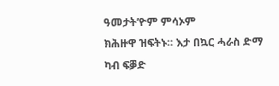ዓመታት’ዮም ምሳኦም
ክሕዙዋ ዝፍትኑ። እታ በኳር ሓራስ ድማ ካብ ፍቓድ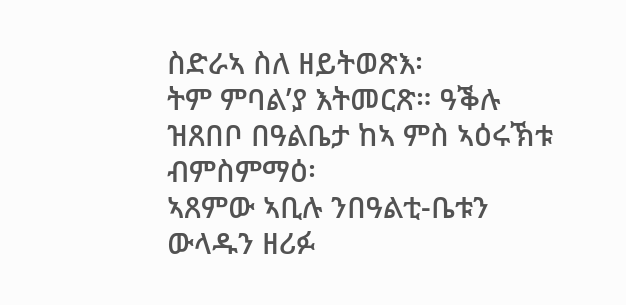ስድራኣ ስለ ዘይትወጽእ፡
ትም ምባል’ያ እትመርጽ። ዓቕሉ ዝጸበቦ በዓልቤታ ከኣ ምስ ኣዕሩኽቱ ብምስምማዕ፡
ኣጸምው ኣቢሉ ንበዓልቲ-ቤቱን ውላዱን ዘሪፉ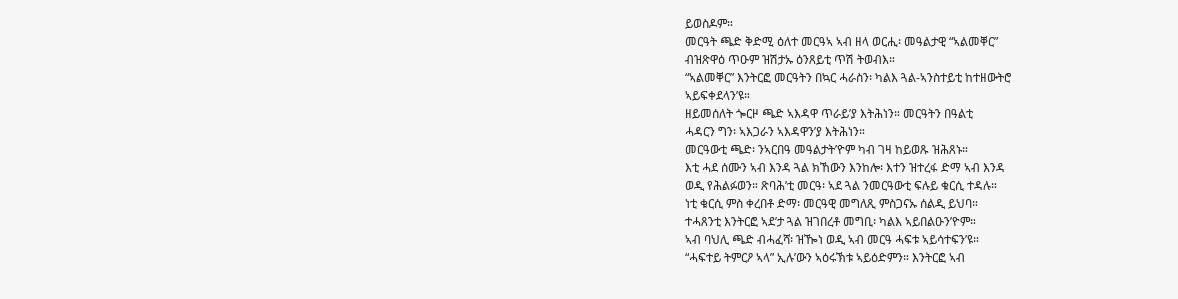ይወስዶም።
መርዓት ጫድ ቅድሚ ዕለተ መርዓኣ ኣብ ዘላ ወርሒ፡ መዓልታዊ “ኣልመቐር”
ብዝጽዋዕ ጥዑም ዝሽታኡ ዕንጸይቲ ጥሽ ትወብእ።
“ኣልመቐር” እንትርፎ መርዓትን በኳር ሓራስን፡ ካልእ ጓል-ኣንስተይቲ ከተዘውትሮ
ኣይፍቀደላን’ዩ።
ዘይመሰለት ጐርዞ ጫድ ኣእዳዋ ጥራይ’ያ እትሕነን። መርዓትን በዓልቲ
ሓዳርን ግን፡ ኣእጋራን ኣእዳዋን’ያ እትሕነን።
መርዓውቲ ጫድ፡ ንኣርበዓ መዓልታት’ዮም ካብ ገዛ ከይወጹ ዝሕጸኑ።
እቲ ሓደ ሰሙን ኣብ እንዳ ጓል ክኸውን እንከሎ፡ እተን ዝተረፋ ድማ ኣብ እንዳ
ወዲ የሕልፉወን። ጽባሕ’ቲ መርዓ፡ ኣደ ጓል ንመርዓውቲ ፍሉይ ቁርሲ ተዳሉ።
ነቲ ቁርሲ ምስ ቀረበቶ ድማ፡ መርዓዊ መግለጺ ምስጋናኡ ሰልዲ ይህባ።
ተሓጸንቲ እንትርፎ ኣደ’ታ ጓል ዝገበረቶ መግቢ፡ ካልእ ኣይበልዑን’ዮም።
ኣብ ባህሊ ጫድ ብሓፈሻ፡ ዝዀነ ወዲ ኣብ መርዓ ሓፍቱ ኣይሳተፍን’ዩ።
“ሓፍተይ ትምርዖ ኣላ” ኢሉ’ውን ኣዕሩኽቱ ኣይዕድምን። እንትርፎ ኣብ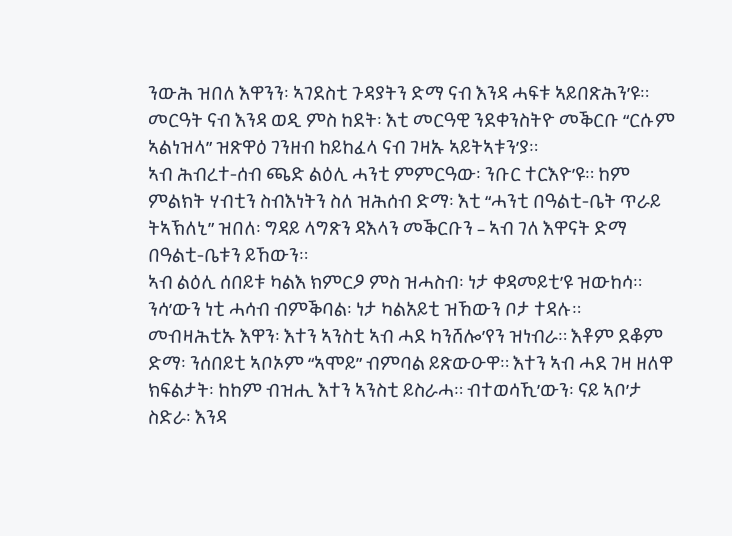ንውሕ ዝበለ እዋንን፡ ኣገደስቲ ጉዳያትን ድማ ናብ እንዳ ሓፍቱ ኣይበጽሕን’ዩ።
መርዓት ናብ እንዳ ወዲ ምስ ከደት፡ እቲ መርዓዊ ንደቀንስትዮ መቕርቡ “ርሱም
ኣልነዝላ” ዝጽዋዕ ገንዘብ ከይከፈላ ናብ ገዛኡ ኣይትኣቱን’ያ።
ኣብ ሕብረተ-ሰብ ጫድ ልዕሊ ሓንቲ ምምርዓው፡ ንቡር ተርእዮ’ዩ። ከም
ምልክት ሃብቲን ስብእነትን ስለ ዝሕሰብ ድማ፡ እቲ “ሓንቲ በዓልቲ-ቤት ጥራይ
ትኣኽለኒ” ዝበለ፡ ግዳይ ላግጽን ዳእላን መቕርቡን – ኣብ ገለ እዋናት ድማ
በዓልቲ-ቤቱን ይኸውን።
ኣብ ልዕሊ ሰበይቱ ካልእ ክምርዖ ምስ ዝሓስብ፡ ነታ ቀዳመይቲ’ዩ ዝውከሳ።
ንሳ’ውን ነቲ ሓሳብ ብምቕባል፡ ነታ ካልአይቲ ዝኸውን ቦታ ተዳሉ።
መብዛሕቲኡ እዋን፡ እተን ኣንስቲ ኣብ ሓደ ካንሸሎ’የን ዝነብራ። እቶም ደቆም
ድማ፡ ንሰበይቲ ኣቦኦም “ኣሞይ” ብምባል ይጽውዑዋ። እተን ኣብ ሓደ ገዛ ዘለዋ
ክፍልታት፡ ከከም ብዝሒ እተን ኣንስቲ ይስራሓ። ብተወሳኺ’ውን፡ ናይ ኣቦ’ታ
ስድራ፡ እንዳ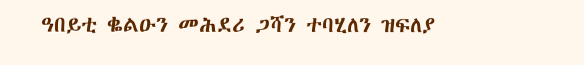ዓበይቲ ቈልዑን መሕደሪ ጋሻን ተባሂለን ዝፍለያ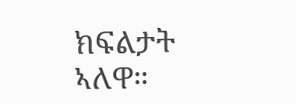ክፍልታት
ኣለዋ።